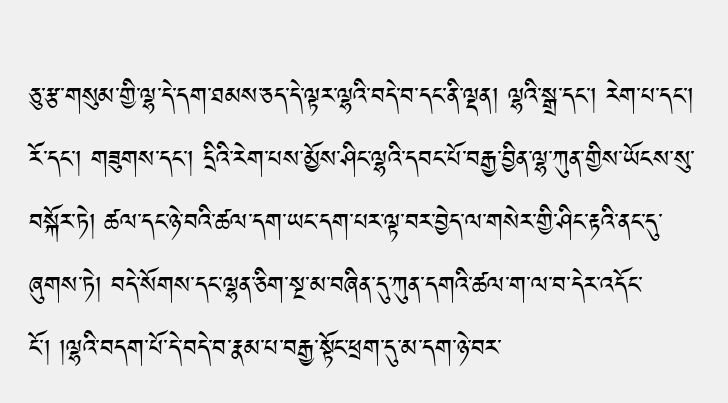ཅུ་རྩ་གསུམ་གྱི་ལྷ་དེ་དག་ཐམས་ཅད་དེ་ལྟར་ལྷའི་བདེ་བ་དང་ནི་ལྡན། ལྷའི་སྒྲ་དང་། རེག་པ་དང་། རོ་དང་། གཟུགས་དང་། དྲིའི་རེག་པས་མྱོས་ཤིང་ལྷའི་དབང་པོ་བརྒྱ་བྱིན་ལྷ་ཀུན་གྱིས་ཡོངས་སུ་བསྐོར་ཏེ། ཚལ་དང་ཉེ་བའི་ཚལ་དག་ཡང་དག་པར་ལྟ་བར་བྱེད་ལ་གསེར་གྱི་ཤིང་རྟའི་ནང་དུ་ཞུགས་ཏེ། བདེ་སོགས་དང་ལྷན་ཅིག་སྔ་མ་བཞིན་དུ་ཀུན་དགའི་ཚལ་ག་ལ་བ་དེར་འདོང་ངོ་། །ལྷའི་བདག་པོ་དེ་བདེ་བ་རྣམ་པ་བརྒྱ་སྟོང་ཕྲག་དུ་མ་དག་ཉེ་བར་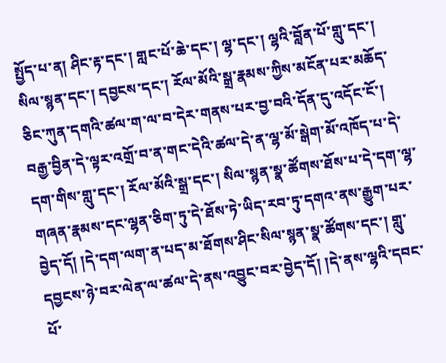སྤྱོད་པ་ན། ཤིང་རྟ་དང་། གླང་པོ་ཆེ་དང་། ལྷ་དང་། ལྷའི་བློན་པོ་གླུ་དང་། སིལ་སྙན་དང་། དབྱངས་དང་། རོལ་མོའི་སྒྲ་རྣམས་ཀྱིས་མངོན་པར་མཆོད་ཅིང་ཀུན་དགའི་ཚལ་ག་ལ་བ་དེར་གནས་པར་བྱ་བའི་དོན་དུ་འདོང་ངོ་། བརྒྱ་བྱིན་དེ་ལྟར་འགྲོ་བ་ན་གང་དེའི་ཚལ་དེ་ན་ལྷ་མོ་སྒེག་མོ་འཁོད་པ་དེ་དག་གིས་གླུ་དང་། རོལ་མོའི་སྒྲ་དང་། སིལ་སྙན་སྣ་ཚོགས་ཐོས་པ་དེ་དག་ལྷ་གཞན་རྣམས་དང་ལྷན་ཅིག་ཏུ་དེ་ཐོས་ཏེ་ཡིད་རབ་ཏུ་དགའ་ནས་རྒྱུག་པར་བྱེད་དོ། །དེ་དག་ལག་ན་པད་མ་ཐོགས་ཤིང་སིལ་སྙན་སྣ་ཚོགས་དང་། གླུ་དབྱངས་ཉེ་བར་ལེན་ལ་ཚལ་དེ་ནས་འབྱུང་བར་བྱེད་དོ། །དེ་ནས་ལྷའི་དབང་པོ་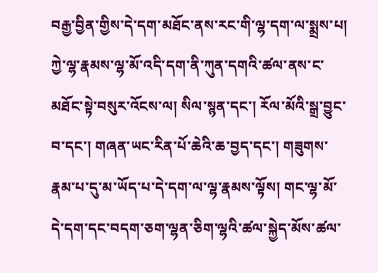བརྒྱ་བྱིན་གྱིས་དེ་དག་མཐོང་ནས་རང་གི་ལྷ་དག་ལ་སྨྲས་པ། ཀྱེ་ལྷ་རྣམས་ལྷ་མོ་འདི་དག་ནི་ཀུན་དགའི་ཚལ་ནས་ང་མཐོང་སྟེ་བསུར་འོངས་ལ། སིལ་སྙན་དང་། རོལ་མོའི་སྒྲ་བྱུང་བ་དང་། གཞན་ཡང་རིན་པོ་ཆེའི་ཆ་བྱད་དང་། གཟུགས་རྣམ་པ་དུ་མ་ཡོད་པ་དེ་དག་ལ་ལྷ་རྣམས་ལྟོས། གང་ལྷ་མོ་དེ་དག་དང་བདག་ཅག་ལྷན་ཅིག་ལྷའི་ཚལ་སྐྱེད་མོས་ཚལ་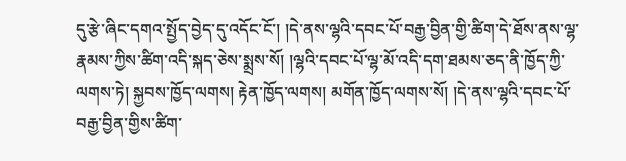དུ་རྩེ་ཞིང་དགའ་སྤྱོད་བྱེད་དུ་འདོང་ངོ་། །དེ་ནས་ལྷའི་དབང་པོ་བརྒྱ་བྱིན་གྱི་ཚིག་དེ་ཐོས་ནས་ལྷ་རྣམས་ཀྱིས་ཚིག་འདི་སྐད་ཅེས་སྨྲས་སོ། །ལྷའི་དབང་པོ་ལྷ་མོ་འདི་དག་ཐམས་ཅད་ནི་ཁྱོད་ཀྱི་ལགས་ཏེ། སྐྱབས་ཁྱོད་ལགས། རྟེན་ཁྱོད་ལགས། མགོན་ཁྱོད་ལགས་སོ། །དེ་ནས་ལྷའི་དབང་པོ་བརྒྱ་བྱིན་གྱིས་ཚིག་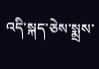འདི་སྐད་ཅེས་སྨྲས་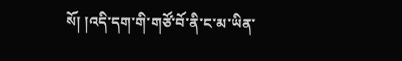སོ། །འདི་དག་གི་གཙོ་བོ་ནི་ང་མ་ཡིན་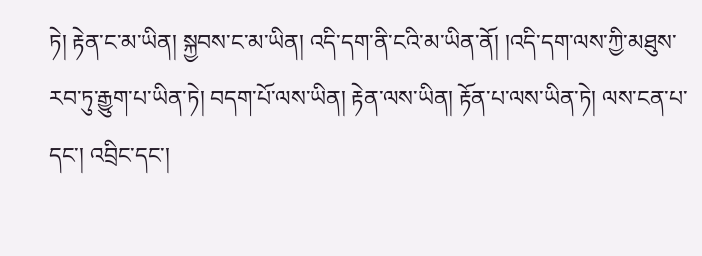ཏེ། རྟེན་ང་མ་ཡིན། སྐྱབས་ང་མ་ཡིན། འདི་དག་ནི་ངའི་མ་ཡིན་ནོ། །འདི་དག་ལས་ཀྱི་མཐུས་རབ་ཏུ་རྒྱུག་པ་ཡིན་ཏེ། བདག་པོ་ལས་ཡིན། རྟེན་ལས་ཡིན། རྟོན་པ་ལས་ཡིན་ཏེ། ལས་ངན་པ་དང་། འབྲིང་དང་།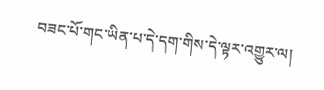བཟང་པོ་གང་ཡིན་པ་དེ་དག་གིས་དེ་ལྟར་འགྱུར་ལ།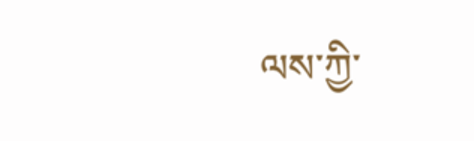ལས་ཀྱི་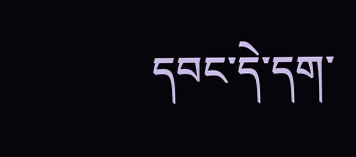དབང་དེ་དག་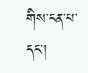གིས་ངན་པ་དང་།